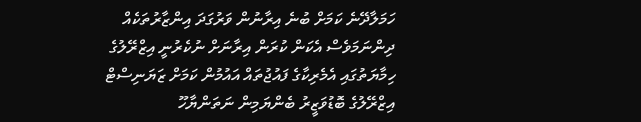ހަމަލާދޭނެ ކަމަށް ބުނެ އިރާނުން ވަރުގަދަ އިންޒާރުތަކެއް ދިންނަމަވެސް އެކަން ކުރަން އިރާނަށް ނުކެރުނީ އިޒްރޭލުގެ ހިމާޔަތުގައި އެމެރިކާގެ ފައުޖުތައް އައުމުން ކަމަށް ޒަޔަނިސްޓް އިޒްރޭލުގެ ބޮޑުވަޒީރު ބެންޔަމިން ނަތަންޔާހޫ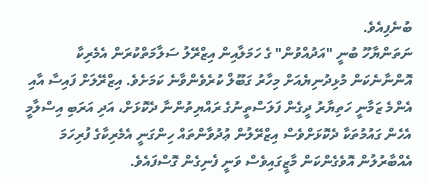ބުނެފިއެވެ.
ނަތަންޔާހޫ ބުނީ "އަދުއްވުން" ގެ ހަމަލާއިން އިޒްރޭލު ސަލާމަތްކުރަން އެމެރިކާ އޮންނާނެކަން މުޅިދުނިޔެއަށް މިހާރު ގަބޫލް ކުރެވެންވާނެ ކަމަށެވެ. އިޒްރޭލަށް ފައިސާ އާއި އެންމެ ޒަމާނީ ހަތިޔާރު ދީގެން ފަލަސްތީނުގެ ރައްޔިތުންނާ ދެކޮޅަށް، އަދި އަރަބި އިސްލާމީ އެހެން ގައުމުތަކާ ދެކޮޅަށްވެސް އިޒްރޭލުން ޢުދުވާންތައް ހިންގަނީ އެމެރިކާގެ ފުރިހަމަ އެއްބާރުލުން އޮވެގެންކަން މާޒީގައިވެސް ވަނީ ފެނިގެން ގޮސްފައެވެ.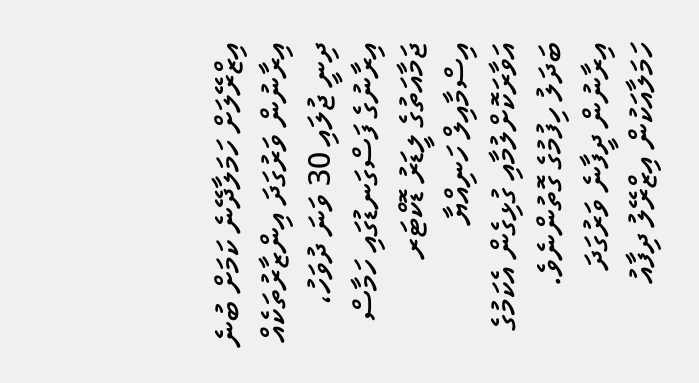އިޒްރޭލަށް ހަމަލާދޭނެ ކަމަށް ބުނެ އިރާނުން ވަރުގަދަ އިންޒާރުތަކެއް ދިނީ ޖުލައި 30 ވަނަ ދުވަހު، އިރާނުގެ ފަސްގަނޑުގައި ހަމާސް ޖަމާއަތުގެ ލީޑަރު ޑޮކްޓަރ އިސްމާއިލް ހަނިއްޔާ އަވާރަކޮށްލުމާއި ގުޅިގެން އެކަމުގެ ބަދަލު ހިފުމުގެ ގޮތުންނެވެ. އިރާނުން ދީފާނެ ވަރުގަދަ ހަމަލާއަކުން އިޒްރޭލު ދިފާއު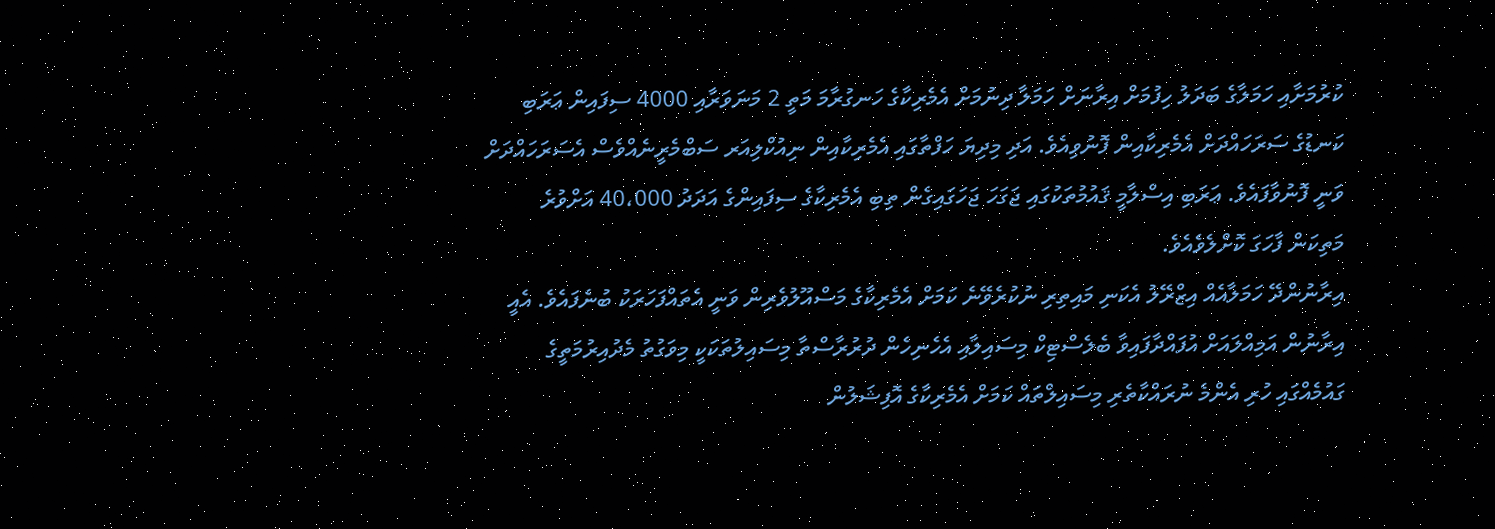ކުރުމަށާއި ހަމަލާގެ ބަދަލު ހިފުމަށް އިރާނަށް ހަމަލާ ދިނުމަށް އެމެރިކާގެ ހަނގުރާމަ މަތީ 2 މަނަވަރާއި 4000 ސިފައިން ޢަރަބި ކަނޑުގެ ސަރަހައްދަށް އެމެރިކާއިން ފޮނުވިއެވެ. އަދި މިދިޔަ ހަފްތާގައި އެމެރިކާއިން ނިއުކްލިއަރ ސަބްމެރީނެއްވެސް އެސަރަހައްދަށް ވަނީ ފޮނުވާފައެވެ. ޢަރަބި އިސްލާމީ ޤައުމުތަކުގައި ޖަގަހަ ޖަހަގައިގެން ތިބި އެމެރިކާގެ ސިފައިންގެ އަދަދު 40،000 އަށްވުރެ މަތިކަން ފާހަގަ ކޮށްލެވެއެވެ.
އިރާނުންދޭ ހަމަލާއެއް އިޒްރޭލު އެކަނި މައިތިރި ނުކުރެވޭނެ ކަމަށް އެމެރިކާގެ މަސްއޫލުވެރިން ވަނީ އެތައްފަހަރަކު ބުނެފައެވެ. އެއީ އިރާނުން އަމިއްލައަށް އުފައްދާފައިވާ ބެލެސްޓިކް މިސައިލާއި އެހެނިހެން ދުރުރާސްތާ މިސައިލުތަކަކީ މިވަގުތު މެދުއިރުމަތީގެ ގައުމެއްގައި ހުރި އެންމެ ނުރައްކާތެރި މިސައިލްތައް ކަމަށް އެމެރިކާގެ އޮފިޝަލުން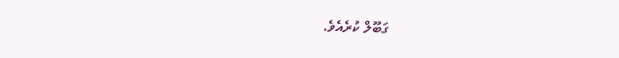ގަބޫލް ކުރެއެވެ.